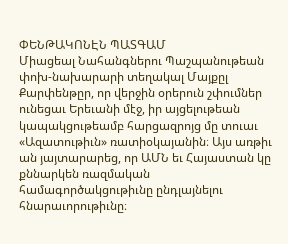ՓԵՆԹԱԿՈՆԷՆ ՊԱՏԳԱՄ
Միացեալ Նահանգներու Պաշպանութեան փոխ-նախարարի տեղակալ Մայքըլ Քարփենթըր, որ վերջին օրերուն շփումներ ունեցաւ Երեւանի մէջ, իր այցելութեան կապակցութեամբ հարցազրոյց մը տուաւ «Ազատութիւն» ռատիօկայանին։ Այս առթիւ ան յայտարարեց, որ ԱՄՆ եւ Հայաստան կը քննարկեն ռազմական համագործակցութիւնը ընդլայնելու հնարաւորութիւնը։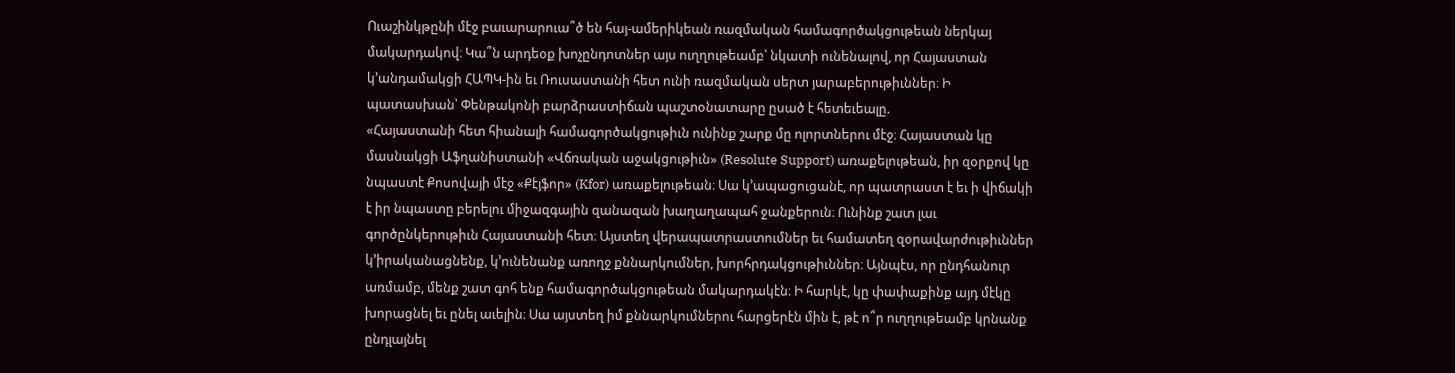Ուաշինկթընի մէջ բաւարարուա՞ծ են հայ-ամերիկեան ռազմական համագործակցութեան ներկայ մակարդակով։ Կա՞ն արդեօք խոչընդոտներ այս ուղղութեամբ՝ նկատի ունենալով, որ Հայաստան կ՚անդամակցի ՀԱՊԿ-ին եւ Ռուսաստանի հետ ունի ռազմական սերտ յարաբերութիւններ։ Ի պատասխան՝ Փենթակոնի բարձրաստիճան պաշտօնատարը ըսած է հետեւեալը.
«Հայաստանի հետ հիանալի համագործակցութիւն ունինք շարք մը ոլորտներու մէջ։ Հայաստան կը մասնակցի Աֆղանիստանի «Վճռական աջակցութիւն» (Resolute Support) առաքելութեան, իր զօրքով կը նպաստէ Քոսովայի մէջ «Քէյֆոր» (Kfor) առաքելութեան։ Սա կ՚ապացուցանէ, որ պատրաստ է եւ ի վիճակի է իր նպաստը բերելու միջազգային զանազան խաղաղապահ ջանքերուն։ Ունինք շատ լաւ գործընկերութիւն Հայաստանի հետ։ Այստեղ վերապատրաստումներ եւ համատեղ զօրավարժութիւններ կ՚իրականացնենք, կ՚ունենանք առողջ քննարկումներ, խորհրդակցութիւններ։ Այնպէս, որ ընդհանուր առմամբ, մենք շատ գոհ ենք համագործակցութեան մակարդակէն։ Ի հարկէ, կը փափաքինք այդ մէկը խորացնել եւ ընել աւելին։ Սա այստեղ իմ քննարկումներու հարցերէն մին է, թէ ո՞ր ուղղութեամբ կրնանք ընդլայնել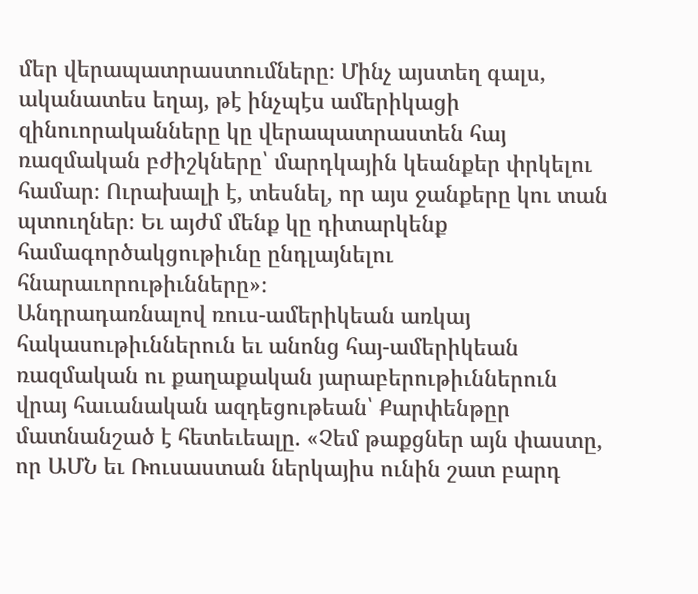մեր վերապատրաստումները։ Մինչ այստեղ գալս, ականատես եղայ, թէ ինչպէս ամերիկացի զինուորականները կը վերապատրաստեն հայ ռազմական բժիշկները՝ մարդկային կեանքեր փրկելու համար։ Ուրախալի է, տեսնել, որ այս ջանքերը կու տան պտուղներ։ Եւ այժմ մենք կը դիտարկենք համագործակցութիւնը ընդլայնելու հնարաւորութիւնները»։
Անդրադառնալով ռուս-ամերիկեան առկայ հակասութիւններուն եւ անոնց հայ-ամերիկեան ռազմական ու քաղաքական յարաբերութիւններուն վրայ հաւանական ազդեցութեան՝ Քարփենթըր մատնանշած է հետեւեալը. «Չեմ թաքցներ այն փաստը, որ ԱՄՆ եւ Ռուսաստան ներկայիս ունին շատ բարդ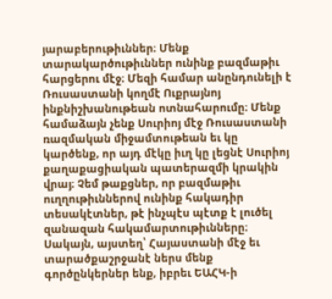յարաբերութիւններ։ Մենք տարակարծութիւններ ունինք բազմաթիւ հարցերու մէջ։ Մեզի համար անընդունելի է Ռուսաստանի կողմէ Ուքրայնոյ ինքնիշխանութեան ոտնահարումը։ Մենք համաձայն չենք Սուրիոյ մէջ Ռուսաստանի ռազմական միջամտութեան եւ կը կարծենք, որ այդ մէկը իւղ կը լեցնէ Սուրիոյ քաղաքացիական պատերազմի կրակին վրայ։ Չեմ թաքցներ, որ բազմաթիւ ուղղութիւններով ունինք հակադիր տեսակէտներ, թէ ինչպէս պէտք է լուծել զանազան հակամարտութիւնները։ Սակայն, այստեղ՝ Հայաստանի մէջ եւ տարածքաշրջանէ ներս մենք գործընկերներ ենք, իբրեւ ԵԱՀԿ-ի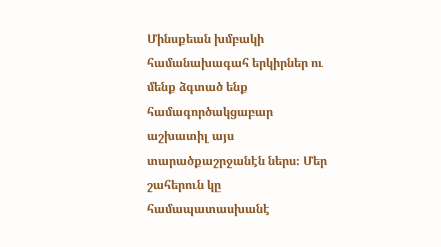Մինսքեան խմբակի համանախագահ երկիրներ ու մենք ձգտած ենք համագործակցաբար աշխատիլ այս տարածքաշրջանէն ներս։ Մեր շահերուն կը համապատասխանէ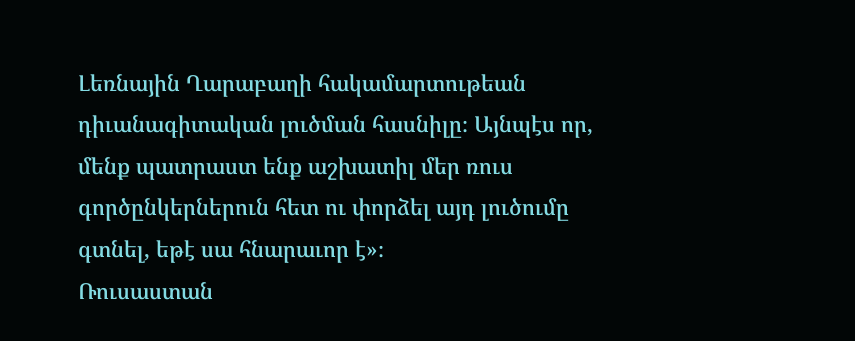Լեռնային Ղարաբաղի հակամարտութեան դիւանագիտական լուծման հասնիլը։ Այնպէս որ, մենք պատրաստ ենք աշխատիլ մեր ռուս գործընկերներուն հետ ու փորձել այդ լուծումը գտնել, եթէ սա հնարաւոր է»։
Ռուսաստան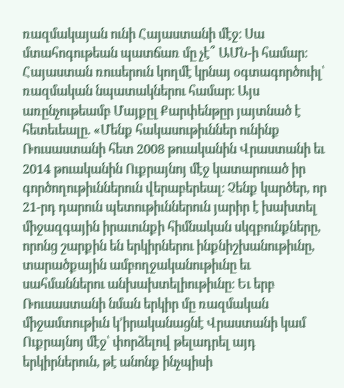ռազմակայան ունի Հայաստանի մէջ։ Սա մտահոգութեան պատճառ մը չէ՞ ԱՄՆ-ի համար։ Հայաստան ռուսերուն կողմէ կրնայ օգտագործուիլ՝ ռազմական նպատակներու համար։ Այս առընչութեամբ Մայքըլ Քարփենթըր յայտնած է հետեւեալը. «Մենք հակասութիւններ ունինք Ռուսաստանի հետ 2008 թուականին Վրաստանի եւ 2014 թուականին Ուքրայնոյ մէջ կատարուած իր գործողութիւններուն վերաբերեալ։ Չենք կարծեր, որ 21-րդ դարուն պետութիւններուն յարիր է խախտել միջազգային իրաւունքի հիմնական սկզբունքները, որոնց շարքին են երկիրներու ինքնիշխանութիւնը, տարածքային ամբողջականութիւնը եւ սահմաններու անխախտելիութիւնը։ Եւ երբ Ռուսաստանի նման երկիր մը ռազմական միջամտութիւն կ՚իրականացնէ Վրաստանի կամ Ուքրայնոյ մէջ՝ փորձելով թելադրել այդ երկիրներուն, թէ անոնք ինչպիսի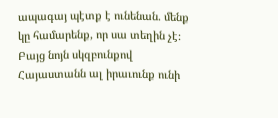ապագայ պէտք է ունենան. մենք կը համարենք, որ սա տեղին չէ։ Բայց նոյն սկզբունքով Հայաստանն ալ իրաւունք ունի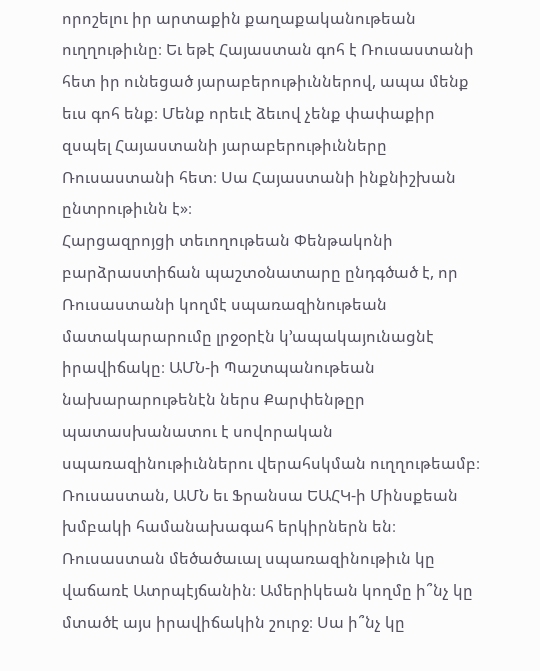որոշելու իր արտաքին քաղաքականութեան ուղղութիւնը։ Եւ եթէ Հայաստան գոհ է Ռուսաստանի հետ իր ունեցած յարաբերութիւններով, ապա մենք եւս գոհ ենք։ Մենք որեւէ ձեւով չենք փափաքիր զսպել Հայաստանի յարաբերութիւնները Ռուսաստանի հետ։ Սա Հայաստանի ինքնիշխան ընտրութիւնն է»։
Հարցազրոյցի տեւողութեան Փենթակոնի բարձրաստիճան պաշտօնատարը ընդգծած է, որ Ռուսաստանի կողմէ սպառազինութեան մատակարարումը լրջօրէն կ՚ապակայունացնէ իրավիճակը։ ԱՄՆ-ի Պաշտպանութեան նախարարութենէն ներս Քարփենթըր պատասխանատու է սովորական սպառազինութիւններու վերահսկման ուղղութեամբ։ Ռուսաստան, ԱՄՆ եւ Ֆրանսա ԵԱՀԿ-ի Մինսքեան խմբակի համանախագահ երկիրներն են։ Ռուսաստան մեծածաւալ սպառազինութիւն կը վաճառէ Ատրպէյճանին։ Ամերիկեան կողմը ի՞նչ կը մտածէ այս իրավիճակին շուրջ։ Սա ի՞նչ կը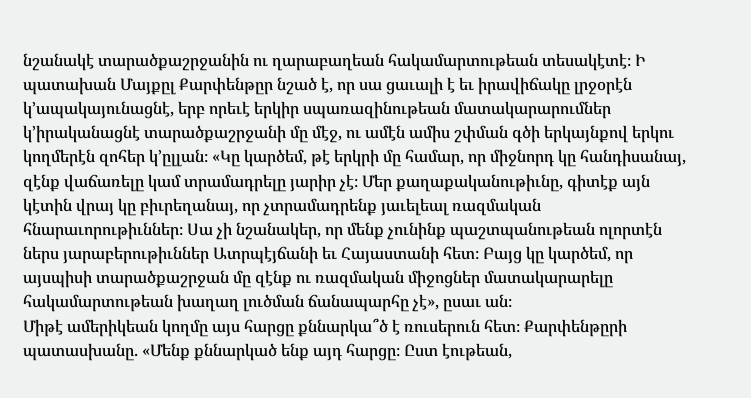նշանակէ տարածքաշրջանին ու ղարաբաղեան հակամարտութեան տեսակէտէ։ Ի պատախան Մայքըլ Քարփենթըր նշած է, որ սա ցաւալի է եւ իրավիճակը լրջօրէն կ՚ապակայունացնէ, երբ որեւէ երկիր սպառազինութեան մատակարարումներ կ՚իրականացնէ տարածքաշրջանի մը մէջ, ու ամէն ամիս շփման գծի երկայնքով երկու կողմերէն զոհեր կ՚ըլլան։ «Կը կարծեմ, թէ երկրի մը համար, որ միջնորդ կը հանդիսանայ, զէնք վաճառելը կամ տրամադրելը յարիր չէ։ Մեր քաղաքականութիւնը, գիտէք այն կէտին վրայ կը բիւրեղանայ, որ չտրամադրենք յաւելեալ ռազմական հնարաւորութիւններ։ Սա չի նշանակեր, որ մենք չունինք պաշտպանութեան ոլորտէն ներս յարաբերութիւններ Ատրպէյճանի եւ Հայաստանի հետ։ Բայց կը կարծեմ, որ այսպիսի տարածքաշրջան մը զէնք ու ռազմական միջոցներ մատակարարելը հակամարտութեան խաղաղ լուծման ճանապարհը չէ», ըսաւ ան։
Միթէ ամերիկեան կողմը այս հարցը քննարկա՞ծ է ռուսերուն հետ։ Քարփենթըրի պատասխանը. «Մենք քննարկած ենք այդ հարցը։ Ըստ էութեան,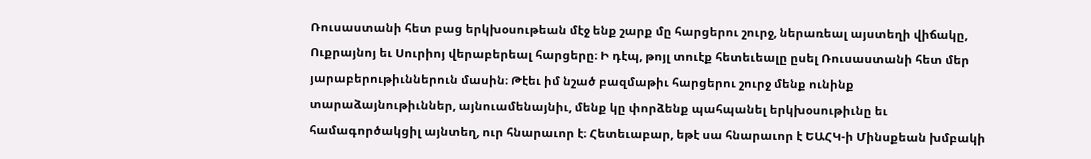Ռուսաստանի հետ բաց երկխօսութեան մէջ ենք շարք մը հարցերու շուրջ, ներառեալ այստեղի վիճակը, Ուքրայնոյ եւ Սուրիոյ վերաբերեալ հարցերը։ Ի դէպ, թոյլ տուէք հետեւեալը ըսել Ռուսաստանի հետ մեր յարաբերութիւններուն մասին։ Թէեւ իմ նշած բազմաթիւ հարցերու շուրջ մենք ունինք տարաձայնութիւններ, այնուամենայնիւ, մենք կը փորձենք պահպանել երկխօսութիւնը եւ համագործակցիլ այնտեղ, ուր հնարաւոր է։ Հետեւաբար, եթէ սա հնարաւոր է ԵԱՀԿ-ի Մինսքեան խմբակի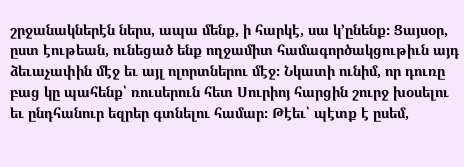շրջանակներէն ներս, ապա մենք, ի հարկէ, սա կ՚ընենք։ Ցայսօր, ըստ էութեան, ունեցած ենք ողջամիտ համագործակցութիւն այդ ձեւաչափին մէջ եւ այլ ոլորտներու մէջ։ Նկատի ունիմ, որ դուռը բաց կը պահենք՝ ռուսերուն հետ Սուրիոյ հարցին շուրջ խօսելու եւ ընդհանուր եզրեր գտնելու համար։ Թէեւ՝ պէտք է ըսեմ,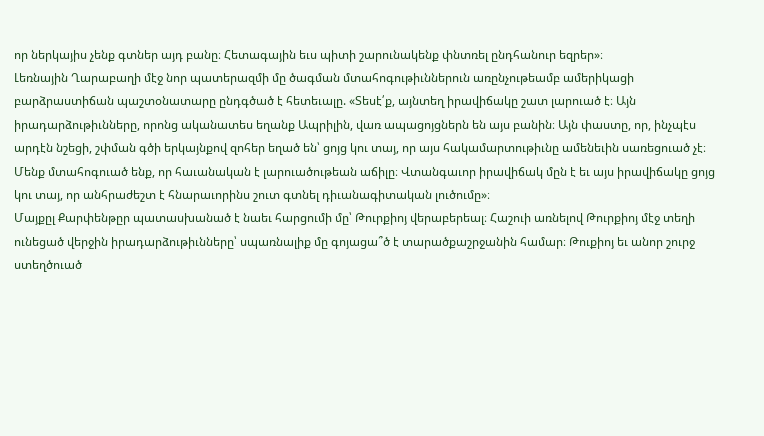որ ներկայիս չենք գտներ այդ բանը։ Հետագային եւս պիտի շարունակենք փնտռել ընդհանուր եզրեր»։
Լեռնային Ղարաբաղի մէջ նոր պատերազմի մը ծագման մտահոգութիւններուն առընչութեամբ ամերիկացի բարձրաստիճան պաշտօնատարը ընդգծած է հետեւալը. «Տեսէ՛ք, այնտեղ իրավիճակը շատ լարուած է։ Այն իրադարձութիւնները, որոնց ականատես եղանք Ապրիլին, վառ ապացոյցներն են այս բանին։ Այն փաստը, որ, ինչպէս արդէն նշեցի, շփման գծի երկայնքով զոհեր եղած են՝ ցոյց կու տայ, որ այս հակամարտութիւնը ամենեւին սառեցուած չէ։ Մենք մտահոգուած ենք, որ հաւանական է լարուածութեան աճիլը։ Վտանգաւոր իրավիճակ մըն է եւ այս իրավիճակը ցոյց կու տայ, որ անհրաժեշտ է հնարաւորինս շուտ գտնել դիւանագիտական լուծումը»։
Մայքըլ Քարփենթըր պատասխանած է նաեւ հարցումի մը՝ Թուրքիոյ վերաբերեալ։ Հաշուի առնելով Թուրքիոյ մէջ տեղի ունեցած վերջին իրադարձութիւնները՝ սպառնալիք մը գոյացա՞ծ է տարածքաշրջանին համար։ Թուքիոյ եւ անոր շուրջ ստեղծուած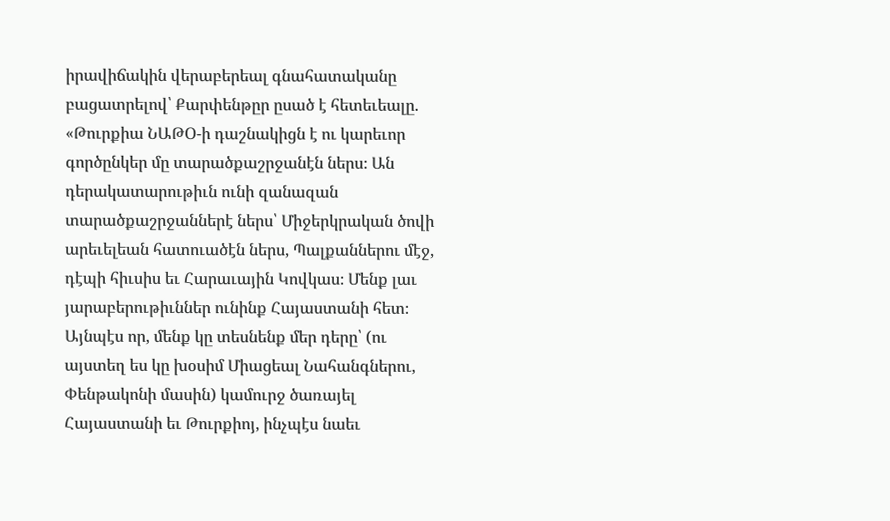իրավիճակին վերաբերեալ գնահատականը բացատրելով՝ Քարփենթըր ըսած է հետեւեալը.
«Թուրքիա ՆԱԹՕ-ի դաշնակիցն է ու կարեւոր գործընկեր մը տարածքաշրջանէն ներս։ Ան դերակատարութիւն ունի զանազան տարածքաշրջաններէ ներս՝ Միջերկրական ծովի արեւելեան հատուածէն ներս, Պալքաններու մէջ, դէպի հիւսիս եւ Հարաւային Կովկաս։ Մենք լաւ յարաբերութիւններ ունինք Հայաստանի հետ։ Այնպէս որ, մենք կը տեսնենք մեր դերը՝ (ու այստեղ ես կը խօսիմ Միացեալ Նահանգներու, Փենթակոնի մասին) կամուրջ ծառայել Հայաստանի եւ Թուրքիոյ, ինչպէս նաեւ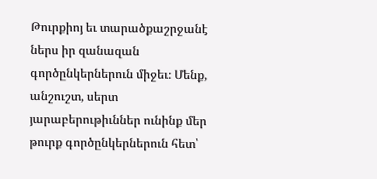Թուրքիոյ եւ տարածքաշրջանէ ներս իր զանազան գործընկերներուն միջեւ։ Մենք, անշուշտ, սերտ յարաբերութիւններ ունինք մեր թուրք գործընկերներուն հետ՝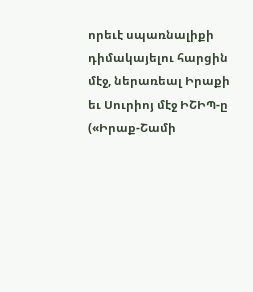որեւէ սպառնալիքի դիմակայելու հարցին մէջ, ներառեալ Իրաքի եւ Սուրիոյ մէջ ԻՇԻՊ-ը («Իրաք-Շամի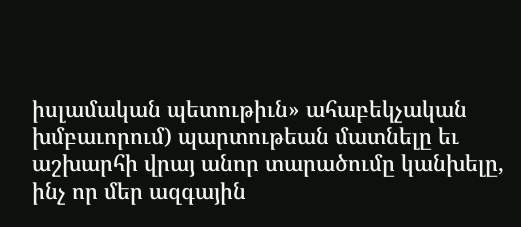իսլամական պետութիւն» ահաբեկչական խմբաւորում) պարտութեան մատնելը եւ աշխարհի վրայ անոր տարածումը կանխելը, ինչ որ մեր ազգային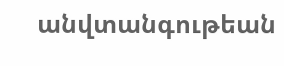անվտանգութեան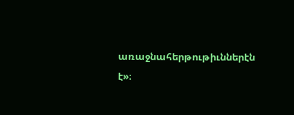առաջնահերթութիւններէն է»։